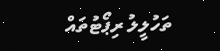ތަހުލީލު ރިޕޯޓުތައް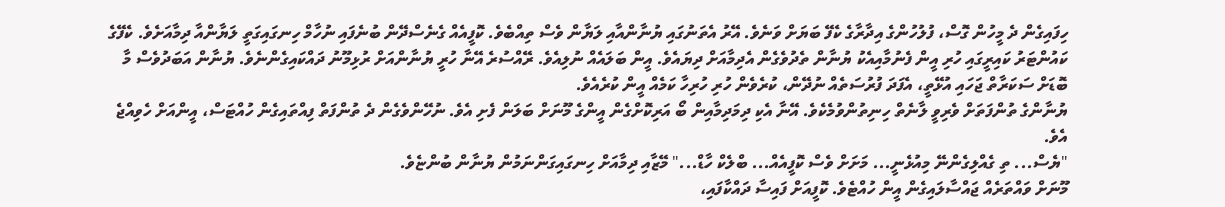ހިފައިގެން ދެ މީހުން ގޮސް، ފުލުހުންގެ އިދާރާގެ ކެފޭ ބަޔަށް ވަނެވެ. އޭރު އެތަނުގައި ޔުނާންއާއި ލަޔާން ވެސް ތިއްބެވެ. ކޮފީއެއް ގެނެސްދޭން ބުނެފައި ނުހާމް ހިނގައިގަތީ ލަޔާންއާ ދިމާއަށެވެ. ކެފޭގެ ކައުންޓަރު ކައިރީގައި ހުރި އީން ފެނުމާއިއެކު ޔުނާން ތެދުވެގެން އެދިމާއަށް ދިޔައެވެ. އީން ބަލައެއް ނުލިއެވެ. ރޭއްސުރެ އޭނާ ހުރީ ޔުނާންއަށް ރުޅިމޫނު ދައްކައިގެންނެވެ. ޔުނާން އަބަދުވެސް މާ ބޮޑަށް ސަކަރާތް ޖަހައި އުޅޭތީ، އެފަދަ ފުރުސަތެއް ނުދޭން، ކުރެވެން ހުރި ހުރިހާ ކަމެއް އީން ކުރެއެވެ.
ޔުނާންގެ ތުންފަތަށް ވެރިވީ ލާނެތް ހިނިތުންވުމެކެވެ. އޭނާ އެކި ދިމަދިމާއިން ބޯ އަރިކޮށްގެން އީންގެ މޫނަށް ބަލަން ފެށި އެވެ. ނުހޭންވެގެން ދެ ތުންފަތް ފިއްތައިގެން ހުއްޓަސް، އީންއަށް ހެވިއްޖެ އެވެ.
"ޔެސް... ތި ގެއްލިގެންނޭ މިއުޅެނީ... މަށަށް ވެސް ކޮފީއެއް... ބްލެކް ހާޑް..." މޭޒާއި ދިމާއަށް ހިނގައިގަންނަމުން ޔުނާން ބުންޏެވެ.
މޫނަށް ވައްތަރެއް ޖައްސާލައިގެން އީން ހުއްޓެވެ. ކޮފީއަށް ފައިސާ ދައްކާފައި،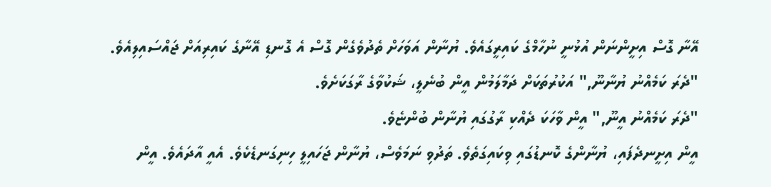އޭނާ ގޮސް އިށީންނަން އުޅުނީ ނުހާމްގެ ކައިރީގައެވެ. ޔުނާން އަވަހަށް ތެދުވެގެން ގޮސް އެ ގޮނޑި އޭނާގެ ކައިރިއަށް ޖައްސައިލިއެވެ.
"ދެރަ ކަމެއްނު ޔުނާނޫ," އަކުރުތަކަށް ދަމާލަމުން އީން ބުނެލީ، ޝަކުވާގެ ރާގަކަށެވެ.
"ދެރަ ކަމެއްނު އީނޫ," އީން ވާހަކަ ދެއްކި ރާގުގައި ޔުނާން ބުންޏެވެ.
އީން އިށީނދެފައި، ޔުނާންގެ ކޮނޑުގައި ވިކައިގަތެވެ. ތަދުވި ނަމަވެސް، ޔުނާން ޖަހައިލީ ހިނިގަނޑެކެވެ. އެއީ އާދައެވެ. އީން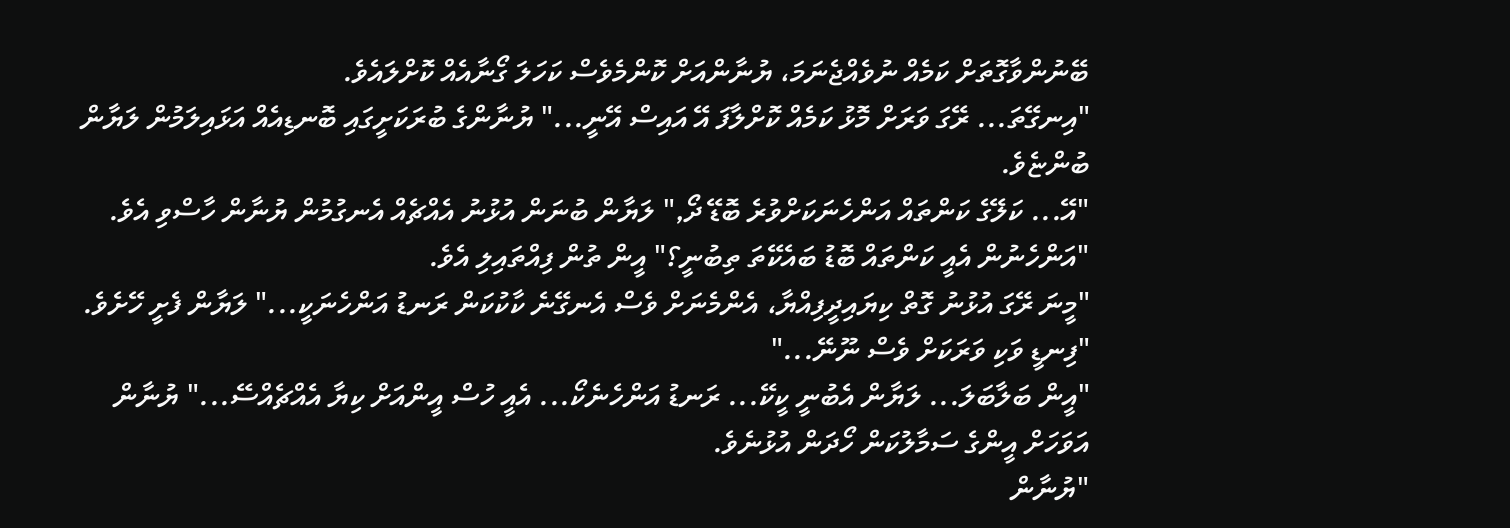ބޭނުންވާގޮތަށް ކަމެއް ނުވެއްޖެނަމަ، ޔުނާންއަށް ކޮންމެވެސް ކަހަލަ ގޯނާއެއް ކޮށްލައެވެ.
"އިނގޭތަ... ރޭގަ ވަރަށް މޮޅު ކަމެއް ކޮށްލާފަ އޭ އައިސް އޭނީ..." ޔުނާންގެ ބުރަކަށީގައި ބޮނޑިއެއް އަޅައިލަމުން ލަޔާން ބުންޏެވެ.
"އޭ... ކަލޭގެ ކަންތައް އަންހެނަކަށްވުރެ ބޮޑޭ ދޯ," ލަޔާން ބުނަން އުޅުނު އެއްޗެއް އެނގުމުން ޔުނާން ހާސްވި އެވެ.
"އަންހެނުން އެއީ ކަންތައް ބޮޑު ބައެކޭތަ ތިބުނީ؟" އީން ތުން ފިއްތައިލި އެވެ.
"މީނަ ރޭގަ އުޅުނު ގޮތް ކިޔައިދީފިއްޔާ، އެންމެނަށް ވެސް އެނގޭނެ ކާކުކަން ރަނޑު އަންހެނަކީ..." ލަޔާން ފެށީ ހޭށެވެ. "ފިނޑީ ވަކި ވަރަކަށް ވެސް ނޫނޭ..."
"އީން ބަލާބަލަ... ލަޔާން އެބުނީ ކީކޭ... ރަނޑު އަންހެނެކޯ... އެއީ ހުސް އީންއަށް ކިޔާ އެއްޗެއްސޭ..." ޔުނާން އަވަހަށް އީންގެ ސަމާލުކަން ހޯދަން އުޅުނެވެ.
"ޔުނާން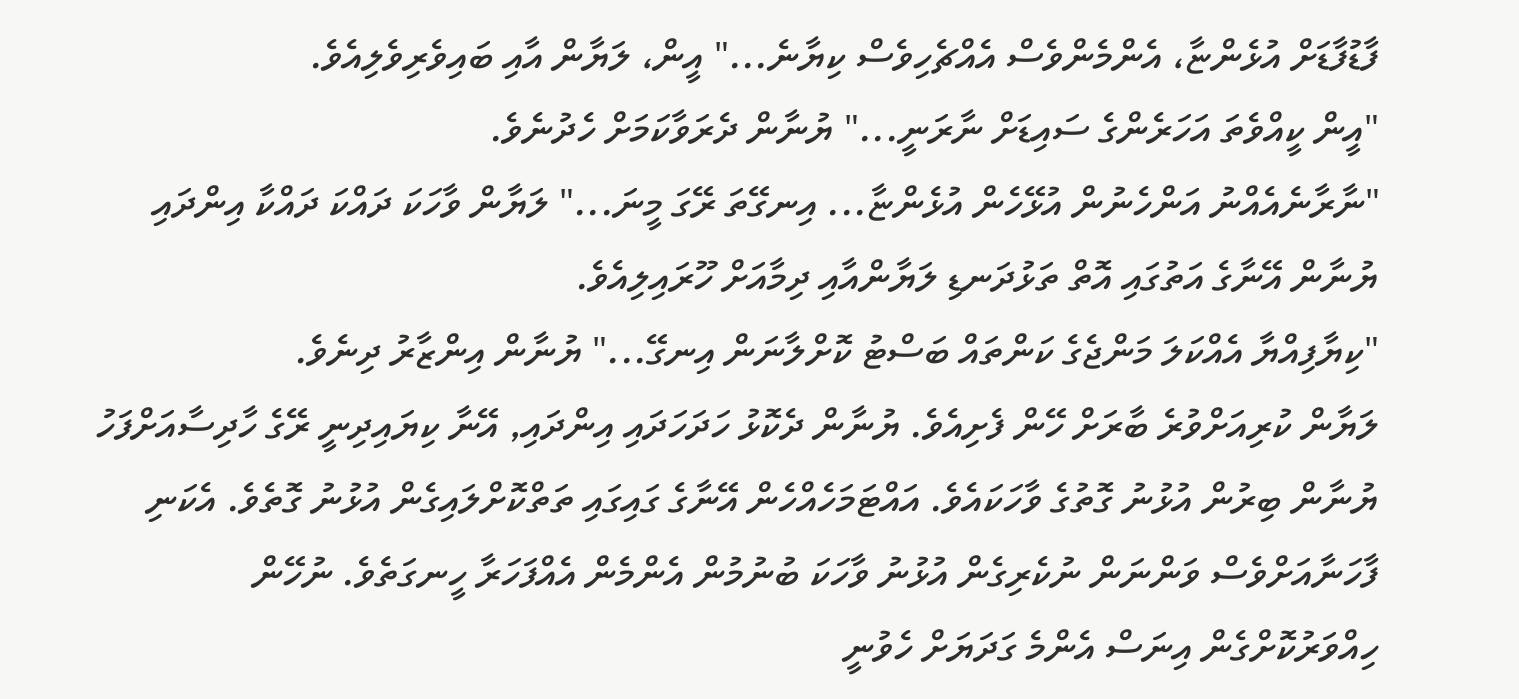ފާޑުފާޑަށް އުޅެންޏާ، އެންމެންވެސް އެއްޗެހިވެސް ކިޔާނެ..." އީން، ލަޔާން އާއި ބައިވެރިވެލިއެވެ.
"އީން ކީއްވެތަ އަހަރެންގެ ސައިޑަށް ނާރަނީ..." ޔުނާން ދެރަވާކަމަށް ހެދުނެވެ.
"ނާރާނެއެއްނު އަންހެނުން އުޅޭހެން އުޅެންޏާ... އިނގޭތަ ރޭގަ މީނަ..." ލަޔާން ވާހަކަ ދައްކަ ދައްކާ އިންދައި ޔުނާން އޭނާގެ އަތުގައި އޮތް ތަޅުދަނޑި ލަޔާންއާއި ދިމާއަށް ހޫރައިލިއެވެ.
"ކިޔާފިއްޔާ އެއްކަލަ މަންޖެގެ ކަންތައް ބަސްޓު ކޮށްލާނަން އިނގޭ..." ޔުނާން އިންޒާރު ދިނެވެ.
ލަޔާން ކުރިއަށްވުރެ ބާރަށް ހޭން ފެށިއެވެ. ޔުނާން ދެކޮޅު ހަދަހަދައި އިންދައި, އޭނާ ކިޔައިދިނީ ރޭގެ ހާދިސާއަށްފަހު ޔުނާން ބިރުން އުޅުނު ގޮތުގެ ވާހަކައެވެ. އައްޓަމަހެއްހެން އޭނާގެ ގައިގައި ތަތްކޮށްލައިގެން އުޅުނު ގޮތެވެ. އެކަނި ފާހަނާއަށްވެސް ވަންނަން ނުކެރިގެން އުޅުނު ވާހަކަ ބުނުމުން އެންމެން އެއްފަހަރާ ހީނގަތެވެ. ނުހޭން ހިއްވަރުކޮށްގެން އިނަސް އެންމެ ގަދަޔަށް ހެވުނީ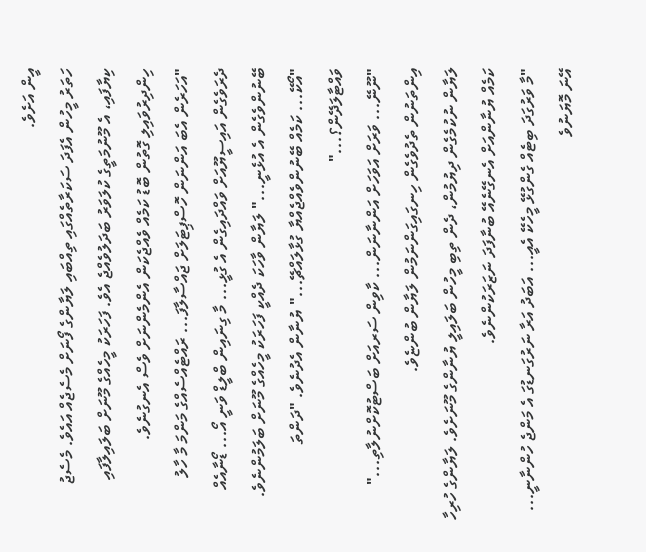އީން އަށެވެ.
ހަތަރު މީހުން އެފަދަ ސަކަރާތެއްގައި ތިއްބައި ލަޔާންގެ ފޯނަށް މެސެޖެއް އައެވެ. މެސެޖު ކިޔާފައި، އެ މޫނުމަތީގެ ކުލަވަރު ބަދަލުވެއްޖެ އެވެ. ފަހަރަކު މީހެއްގެ މޫނަށް ބަލައިލާފައި ހިންދިރުވައިލި ގޮތުން ބޮޑު ކަމެއް ވެއްޖެކަން އެންމެންނަށް ވެސް އެނގުނެވެ.
"އަހަރެން އެބަ އަންނަން ހޮސްޕިޓަލަށް ޖައްސާލާފަ... ރައްޓެއްސެއްގެ މަންމަ މާ ހާލު ދެރަވެގެން އައިސީޔޫއަށް ވައްދައިގެން އެ ގުޅީ... މާ ގިނައިން ބްލީޑް ވަނީ އޯ... ޑޯނާއެއް ބޭނުންވެގެން އެ އުޅެނީ..." ލަޔާން ވާހަކަ ދެއްކީ ފަހަރަކު މީހެއްގެ މޫނަށް ބަލަމުންނެވެ.
"އޯކޭ... ކަމެއް ބޭނުންވެއްޖެއްޔާ ގުޅާލައްޗޭ..." ޔުނާން އެދުނެވެ. "ދަންތަ ވައްޓާލަދޭން؟..."
"ނޫނޭ... ވަރަށް އަވަހަށް އަންނާނަން... ކާވިން ސަރއަށް ބަސްޓުކޮށްނުލާތި..." އިންތަނުން ތެދުވެގެން ހިނގައިގަންނަމުން ލަޔާން ބުންޏެވެ.
ލަޔާން ނުކުމެގެން ދިޔުމުން، ދެން ތިބި މީހުން ބަލައިލީ ޔުނާންގެ މޫނަށެވެ. ލަޔާންގެ ހުރިހާ ކަމެއް ޔުނާންއަށް އެނގޭނެއޭ ބުނާފަދަ ނަޒަރަކުންނެވެ.
"މާ ވަރުގަދަ ބިޓެއް ގެންގުޅޭ މީހެކޭ އެއީ... އަބަދު އަރާ ނަރުގަނޑުގަ އެ މަންޖެ ހުންނާނީ... އޭނަ މޮޔަނުވެ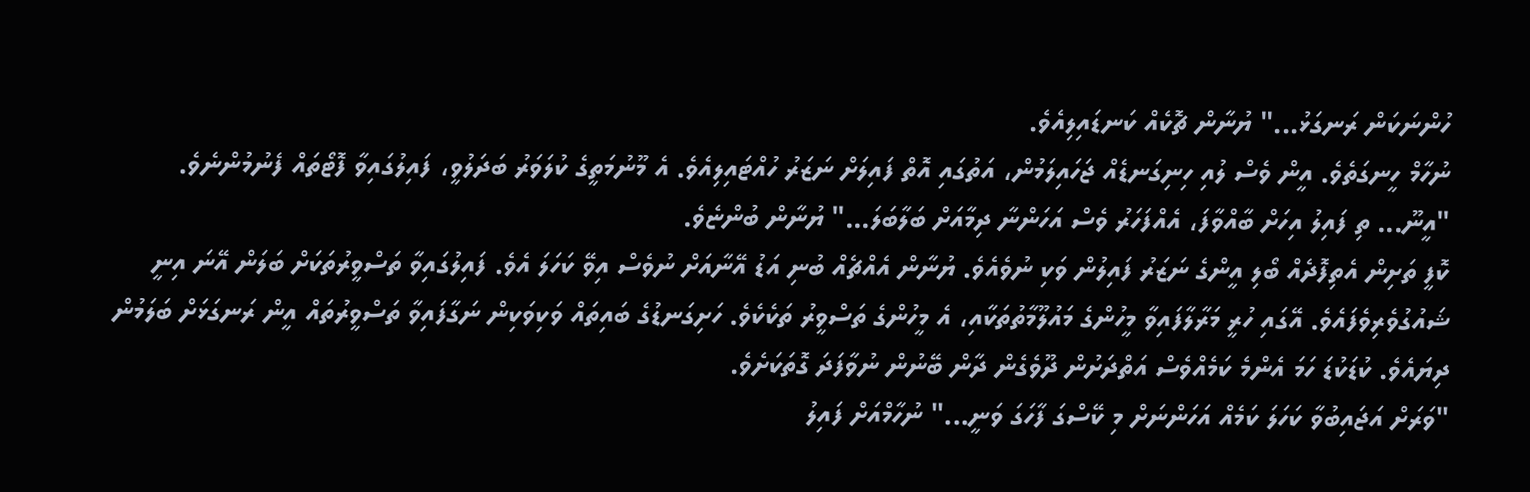ހުންނަކަން ރަނގަޅު..." ޔުނާން ޗޮކެއް ކަނޑައިލިއެވެ.
ނުހާމް ހީނގަތެވެ. އީން ވެސް ލުއި ހިނިގަނޑެއް ޖަހައިލަމުން، އަތުގައި އޮތް ފައިލަށް ނަޒަރު ހުއްޓައިލިއެވެ. އެ މޫނުމަތީގެ ކުލަވަރު ބަދަލުވީ، ފައިލުގައިވާ ފޮޓޯތައް ފެނުމުންނެވެ.
"އީނޫ... ތި ފައިލު އިހަށް ބާއްވާފަ، އެއްފަހަރު ވެސް އަހަންނާ ދިމާއަށް ބަލާބަލަ..." ޔުނާން ބުންޏެވެ.
ކޮފީ ތަށިން އެތިފޮދެއް ބޯލި އީންގެ ނަޒަރު ފައިލުން ވަކި ނުވެއެވެ. ޔުނާން އެއްޗެއް ބުނި އަޑު އޭނާއަށް ނުވެސް އިވޭ ކަހަލަ އެވެ. ފައިލުގައިވާ ތަސްވީރުތަކަށް ބަލަން އޭނަ އިނީ ޝައުގުވެރިވެފައެވެ. އޭގައި ހުރީ މަރާލާފައިވާ މީހުންގެ މައުލޫމާތުތަކާއި، އެ މީހުންގެ ތަސްވީރު ތަކެކެވެ. ހަށިގަނޑުގެ ބައިތައް ވަކިވަކިން ނަގާފައިވާ ތަސްވީރުތައް އީން ރަނގަޅަށް ބަލަމުން ދިޔައެވެ. ކުޑަކުޑަ ހަމަ އެންމެ ކަމެއްވެސް އަތްދަށުން ދޫވެގެން ދާން ބޭނުން ނުވާފަދަ ގޮތަކަށެވެ.
"ވަރަށް އަޖައިބުވާ ކަހަލަ ކަމެއް އަހަންނަށް މި ކޭސްގަ ފާހަގަ ވަނީ..." ނުހާމްއަށް ފައިލު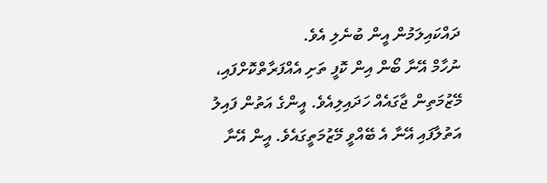ދައްކައިލަމުން އީން ބުނެލި އެވެ.
ނުހާމް އޭނާ ބޯން އިން ކޮފީ ތަށި އެއްފަރާތްކޮށްފައި، މޭޒުމަތިން ޖާގައެއް ހަދައިލިއެވެ. އީންގެ އަތުން ފައިލު އަތުލާފައި އޭނާ އެ ބޭއްވީ މޭޒުމަތީގައެވެ. އީން އޭނާ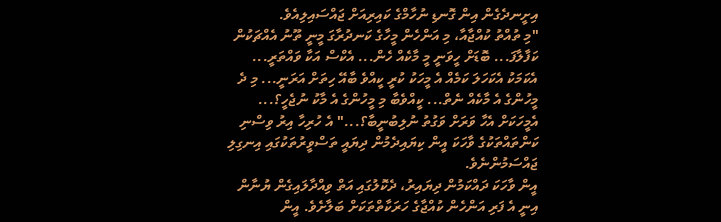އިށީނދެގެން އިން ގޮނޑި ނުހާމްގެ ކައިރިއަށް ޖައްސައިލިއެވެ.
"މި ތުއްތު ކުއްޖާއާ، މި އަންހެން މީހާގެ ކަނދުރާގަ މީނީ ތޫނު އެއްޗަކުން ކަފާލާފަ... ބޮޑަށް ހީވަނީ މީ މާކެއް ހެން... އެކްސް އަކާ ވައްތަރީ... އެކަމަކު އެކަހަލަ ކަމެއް އެ މީހަކު ކުރީ ކީއްވެ ބާއޭ ހިތަށް އަރަނީ... މި ދެ މީހުންގެ އެ މާކެއް ނެތް... ކީއްވެބާ މި މީހުންގެ އެ މާކު ނުޖެހީ؟... އެމީހަކަށް އެހާ ވަރަށް ވަގުތު ނުލިބުނީބާ؟..." އެ ހުރިހާ އިރު ވިސްނި ކަންތައްތަކުގެ ވާހަކަ އީން ކިޔައިދެމުން ދިޔައީ ތަސްވީރުތަކުގައި އިނގިލި ޖައްސަމުންނެވެ.
އީން ވާހަކަ ދައްކަމުން ދިޔައިރު، ދެކޮލުގައި އަތް ވިއްދާލައިގެން ޔުނާން އިނީ އެ ފަރި އަންހެން ކުއްޖާގެ ހަރަކާތްތަކަށް ބަލާށެވެ. އީން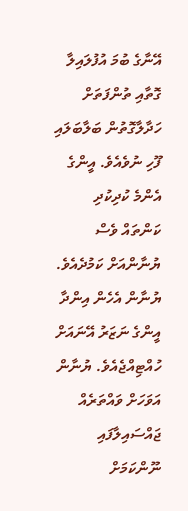އޭނާގެ ބުމަ އުފުލައިލާ ގޮތާއި ތުންފަތަށް ހަދާލާގޮތުން ބަލާބަލައި ފޫހި ނުވެއެވެ. އީންގެ އެންމެ ކުދިކުދި ކަންތައް ވެސް ޔުނާންއަށް ކަމުދެއެވެ. ޔުނާން އެހެން އިންދާ އީންގެ ނަޒަރު އޭނައަށް ހުއްޓިއްޖެއެވެ. ޔުނާން އަވަހަށް ވައްތަރެއް ޖައްސައިލާފައި ނޫންކަމަށް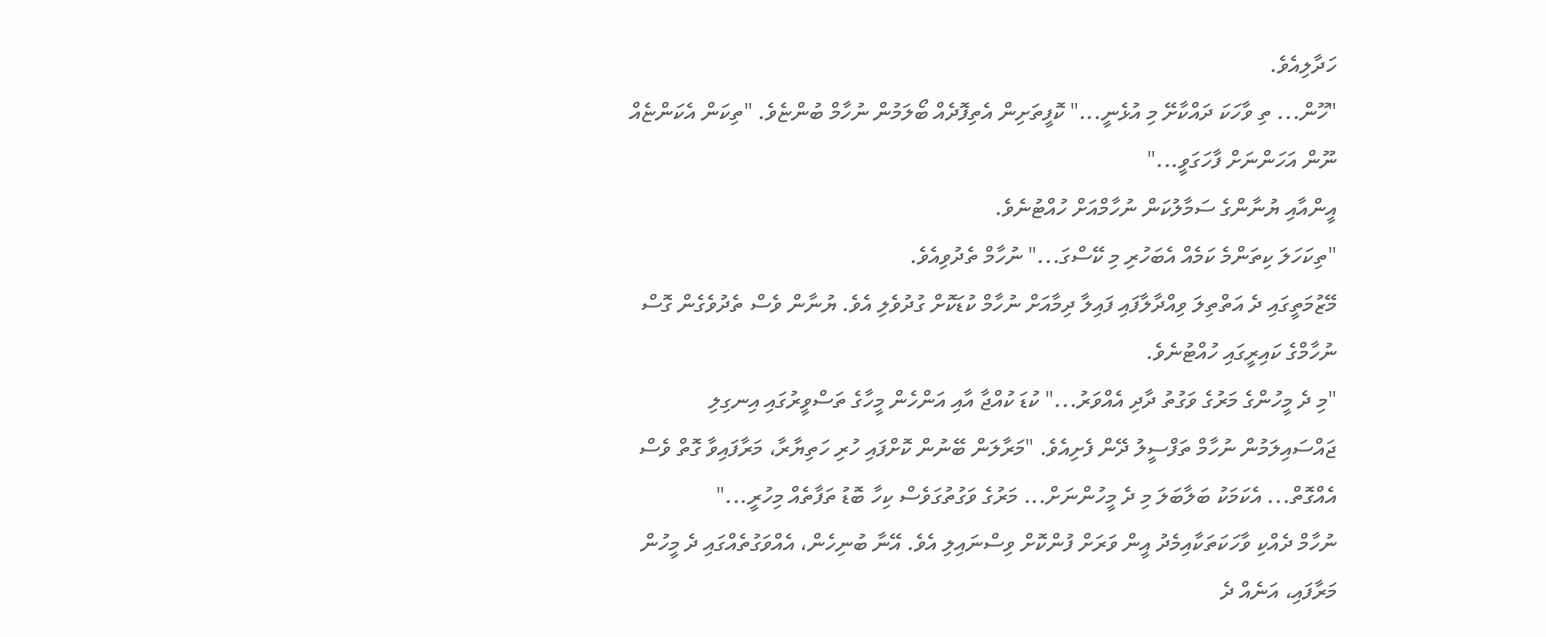ހަދާލިއެވެ.
"ހޫން... ތި ވާހަކަ ދައްކާށޭ މި އުޅެނީ..." ކޮފީތަށިން އެތިފޮދެއް ބޯލަމުން ނުހާމް ބުންޏެވެ. "ތިކަން އެކަންޏެއް ނޫން އަހަންނަށް ފާހަގަވީ..."
އީންއާއި ޔުނާންގެ ސަމާލުކަން ނުހާމްއަށް ހުއްޓުނެވެ.
"ތިކަހަލަ ކިތަންމެ ކަމެއް އެބަހުރި މި ކޭސްގަ..." ނުހާމް ތެދުވިއެވެ.
މޭޒުމަތީގައި ދެ އަތްތިލަ ވިއްދާލާފައި ފައިލާ ދިމާއަށް ނުހާމް ކުޑަކޮށް ގުދުވެލި އެވެ. ޔުނާން ވެސް ތެދުވެގެން ގޮސް ނުހާމްގެ ކައިރީގައި ހުއްޓުނެވެ.
"މި ދެ މީހުންގެ މަރުގެ ވަގުތު ދާދި އެއްވަރު..." ކުޑަ ކުއްޖާ އާއި އަންހެން މީހާގެ ތަސްވީރުގައި އިނގިލި ޖައްސައިލަމުން ނުހާމް ތަފްސީލު ދޭން ފެށިއެވެ. "މަރާލަން ބޭނުން ކޮށްފައި ހުރި ހަތިޔާރާ، މަރާފައިވާ ގޮތް ވެސް އެއްގޮތް... އެކަމަކު ބަލާބަލަ މި ދެ މީހުންނަށް... މަރުގެ ވަގުތުގަވެސް ކިހާ ބޮޑު ތަފާތެއް މިހުރީ..."
ނުހާމް ދެއްކި ވާހަކަތަކާއިމެދު އީން ވަރަށް ފުންކޮށް ވިސްނައިލި އެވެ. އޭނާ ބުނިހެން، އެއްވަގުތެއްގައި ދެ މީހުން މަރާފައި، އަނެއް ދެ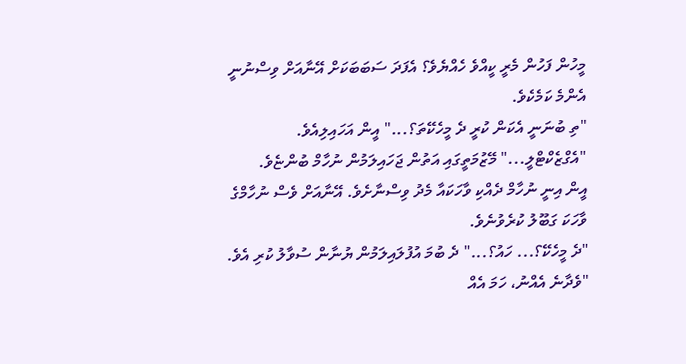މީހުން ފަހުން މެރީ ކީއްވެ ހެއްޔެވެ؟ އެފަދަ ސަބަބަކަށް އޭނާއަށް ވިސްނުނީ އެންމެ ކަމެކެވެ.
"ތި ބުނަނީ އެކަން ކުރީ ދެ މީހެކޭތަ؟..." އީން އަހައިލިއެވެ.
"އެގްޒެކްޓްލީ..." މޭޒުމަތީގައި އަތުން ޖަހައިލަމުން ނުހާމް ބުންޏެވެ.
އީން އިނީ ނުހާމް ދެއްކި ވާހަކައާ މެދު ވިސްނާށެވެ. އޭނާއަށް ވެސް ނުހާމްގެ ވާހަކަ ގަބޫލު ކުރެވުނެވެ.
"ދެ މީހެކޭ؟... ހައު؟..." ދެ ބުމަ އުފުލައިލަމުން ޔުނާން ސުވާލު ކުރި އެވެ. "ވެދާނެ އެއްނު، ހަމަ އެއް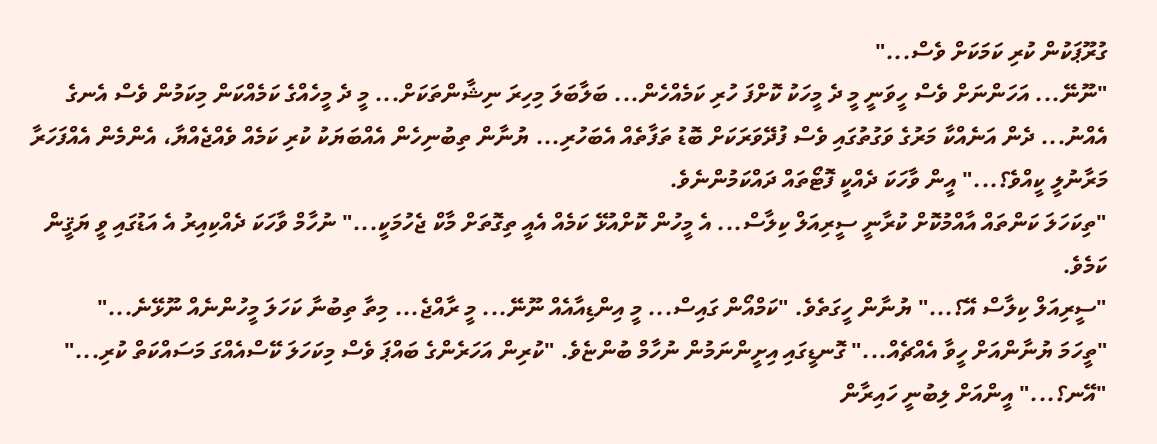ގުރޫޕަކުން ކުރި ކަމަކަށް ވެސް..."
"ނޫނޭ... އަހަންނަށް ވެސް ހީވަނީ މީ ދެ މީހަކު ކޮށްފަ ހުރި ކަމެއްހެން... ބަލާބަލަ މިހިރަ ނިޝާންތަކަށް... މީ ދެ މީހެއްގެ ކަމެއްކަން މިކަމުން ވެސް އެނގެ އެއްނު... ދެން އަނެއްކާ މަރުގެ ވަގުތުގައި ވެސް ފުދޭވަރަކަށް ބޮޑު ތަފާތެއް އެބަހުރި... ޔުނާން ތިބުނިހެން އެއްބަޔަކު ކުރި ކަމެއް ވެއްޖެއްޔާ، އެންމެން އެއްފަހަރާ މަރާނުލީ ކީއްވެ؟..." އީން ވާހަކަ ދެއްކީ ފޮޓޯތައް ދައްކަމުންނެވެ.
"ތިކަހަލަ ކަންތައް އާއްމުކޮށް ކުރާނީ ސީރިއަލް ކިލާސް... އެ މީހުން ކޮށްއުޅޭ ކަމެއް އެއީ ތިގޮތަށް މާކް ޖެހުމަކީ..." ނުހާމް ވާހަކަ ދެއްކިއިރު އެ އަޑުގައި ވީ ޔަޤީން ކަމެވެ.
"ސީރިއަލް ކިލާސް އޭ؟..." ޔުނާން ހީގަތެވެ. "ކަމްއޯން ގައިސް... މީ އިންޑިއާއެއް ނޫނޭ... މީ ރާއްޖެ... މިތާ ތިބުނާ ކަހަލަ މީހުންނެއް ނޫޅޭނެ..."
"ތީހަމަ ޔުނާންއަށް ހީވާ އެއްޗެއް..." ގޮނޑީގައި އިށީންނަމުން ނުހާމް ބުންޏެވެ. "ކުރިން އަހަރެންގެ ބައްޕަ ވެސް މިކަހަލަ ކޭސްއެއްގަ މަސައްކަތް ކުރި..."
"އޭނ؟..." އީންއަށް ލިބުނީ ހައިރާން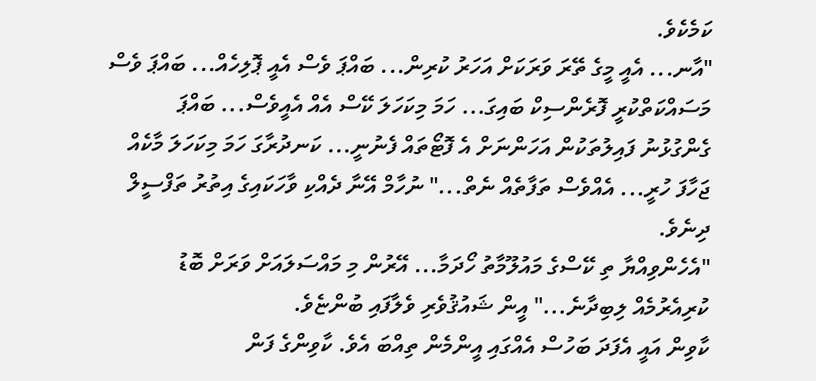ކަމެކެވެ.
"އާނ... އެއީ މީގެ ތޭރަ ވަރަކަށް އަހަރު ކުރިން... ބައްޕަ ވެސް އެއީ ޕޮލިހެއް... ބައްޕަ ވެސް މަސައްކަތްކުރީ ފޮރެންސިކް ބައިގަ... ހަމަ މިކަހަލަ ކޭސް އެއް އެއީވެސް... ބައްޕަ ގެންގުޅުނު ފައިލުތަކުން އަހަންނަށް އެ ފޮޓޯތައް ފެނުނީ... ކަނދުރާގަ ހަމަ މިކަހަލަ މާކެއް ޖަހާފަ ހުރީ... އެއްވެސް ތަފާތެއް ނެތް..." ނުހާމް އޭނާ ދެއްކި ވާހަކައިގެ އިތުރު ތަފްސީލް ދިނެވެ.
"އެހެންވިއްޔާ ތި ކޭސްގެ މައުލޫމާތު ހޯދަމާ... އޭރުން މި މައްސަލައަށް ވަރަށް ބޮޑު ކުރިއެރުމެއް ލިބިދާނެ..." އީން ޝައުޤުވެރި ވެލާފައި ބުންޏެވެ.
ކާވިން އައީ އެފަދަ ބަހުސް އެއްގައި އީންމެން ތިއްބަ އެވެ. ކާވިންގެ ފަން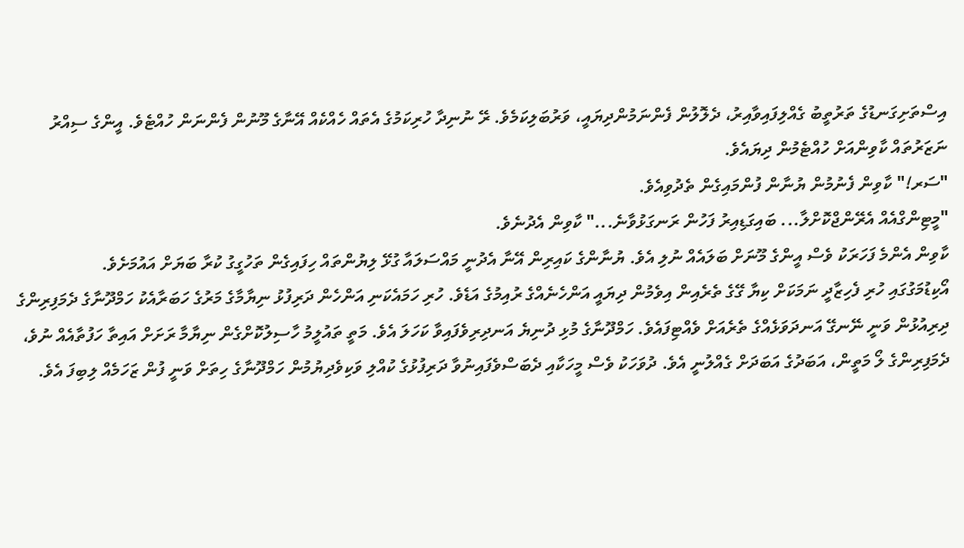އިސްތަށިގަނޑުގެ ތަރުތީބު ގެއްލިފައިވާއިރު، ދެލޮލުން ފެންނަމުންދިޔައީ، ވަރުބަލިކަމެވެ. ރޭ ނުނިދާ ހުރިކަމުގެ އެތައް ހެއްކެއް އޭނާގެ މޫނުން ފެންނަން ހުއްޓެވެ. އީންގެ ސިއްރު ނަޒަރުތައް ކާވިންއަށް ހުއްޓެމުން ދިޔައެވެ.
"ސަރ!" ކާވިން ފެނުމުން ޔުނާން ފުންމައިގެން ތެދުވިއެވެ.
"މީޓިންގްއެއް އެރޭންޖްކޮށްލާ... ބައިގަޑިއިރު ފަހުން ރަނގަޅުވާނެ..." ކާވިން އެދުނެވެ.
ކާވިން އެންމެ ފަހަރަކު ވެސް އީންގެ މޫނަށް ބަލައެއް ނުލި އެވެ. ޔުނާންގެ ކައިރިން އޭނާ އެދުނީ މައްސަލައާ ގުޅޭ ލިޔުންތައް ހިފައިގެން ތަހުގީގު ކުރާ ބަޔަށް އައުމަށެވެ.
އޯކިޑުމަގުގައި ހުރި ފެހިޒާދީ ނަމަކަށް ކިޔާ ގޭގެ ތެރެއިން އިވެމުން ދިޔައީ އަންހެނެއްގެ ރުއިމުގެ އަޑެވެ. ހުރި ހަމައެކަނި އަންހެން ދަރިފުޅު ނިޔާމާގެ މަރުގެ ހަބަރާއެކު ހަމްދޫނާގެ ދެމަފިރިންގެ ދިރިއުޅުން ވަނީ ނޭނގޭ އަނދަވަޅެއްގެ ތެރެއަށް ވެއްޓިފައެވެ. ހަމްދޫނާގެ މުޅި ދުނިޔެ އަނދިރިވެފައިވާ ކަހަލަ އެވެ. މަތީ ތައުލީމު ހާސިލުކޮށްގެން ނިޔާމާ ރަށަށް އައިތާ ހަފުތާއެއް ނުވެ، ދެމަފިރިންގެ ލޯ މަތީން، އަބަދުގެ އަބަދަށް ގެއްލުނީ އެވެ. ދުވަހަކު ވެސް މީހަކާއި ދެބަސްވެފައިނުވާ ދަރިފުޅުގެ ކުއްލި ވަކިވެދިޔުމުން ހަމްދޫނާގެ ހިތަށް ވަނީ ފުން ޒަހަމެއް ލިބިފަ އެވެ.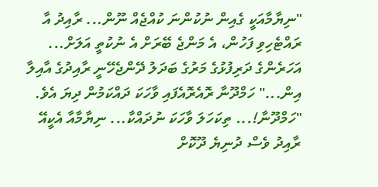"ނިޔާމާއަކީ ގެއިން ނުކުންނަ ކުއްޖެއް ނޫން... ރާއިދު އާ ރައްޓެހިވި ފަހުން، އެ މަންޖެ ބޭރަށް އެ ނުކުތީ އަލަށް... އަހަރެންގެ ދަރިފުޅުގެ މަރުގެ ބަދަލު ދޭންޖެހޭނީ ރާއިދުގެ އާއިލާ އިން..." ހަމްދޫނާ ރޮއެރޮއެފައި ވާހަކަ ދައްކަމުން ދިޔަ އެވެ.
"ހަމްދޫނާ!... ތިކަހަލަ ވާހަކަ ނުދައްކާ... ނިޔާމާއާ އެކީއޭ ރާއިދު ވެސް ދުނިޔެ ދޫކޮށް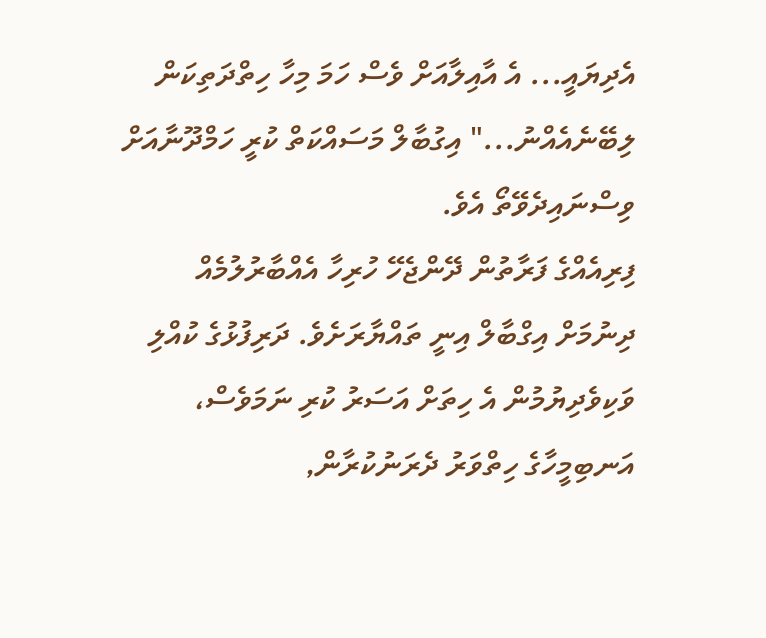އެދިޔައީ... އެ އާއިލާއަށް ވެސް ހަމަ މިހާ ހިތްދަތިކަން ލިބޭނެއެއްނު..." އިގުބާލް މަސައްކަތް ކުރީ ހަމްދޫނާއަށް ވިސްނައިދެވޭތޯ އެވެ.
ފިރިއެއްގެ ފަރާތުން ދޭންޖެހޭ ހުރިހާ އެއްބާރުލުމެއް ދިނުމަށް އިގްބާލް އިނީ ތައްޔާރަށެވެ. ދަރިފުޅުގެ ކުއްލި ވަކިވެދިޔުމުން އެ ހިތަށް އަސަރު ކުރި ނަމަވެސް، އަނބިމީހާގެ ހިތްވަރު ދެރަނުކުރާން,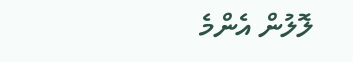ލޮލުން އެންމެ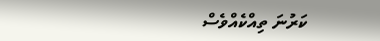ކަރުނަ ތިއްކެއްވެސް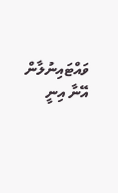ވައްޓައިނުލާން އޭނާ އިނީ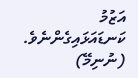އަޒުމު ކަނޑައަޅައިގެންނެވެ.
(ނުނިމޭ)